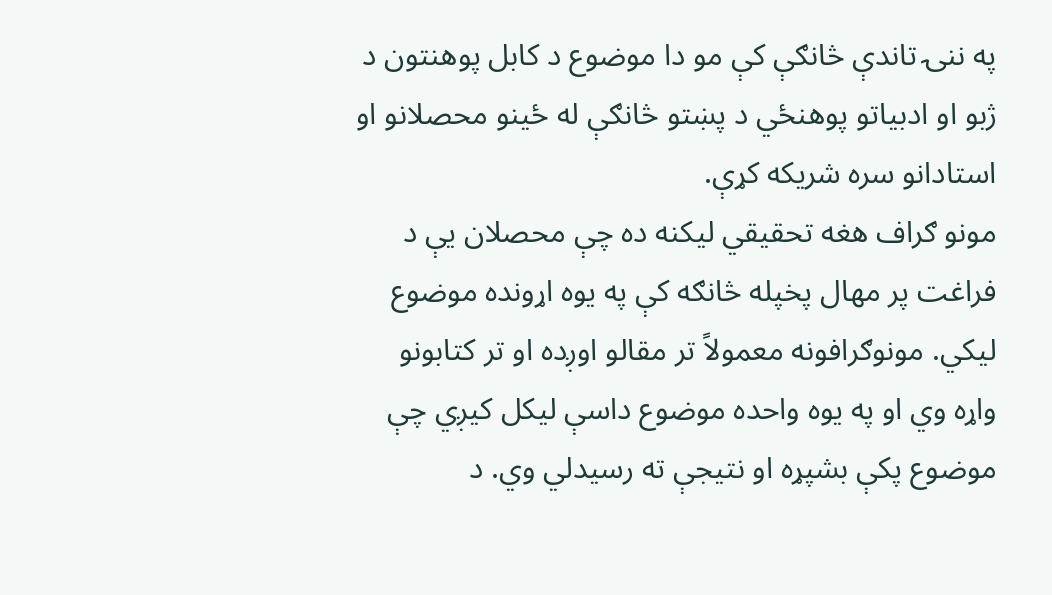په ننۍ تاندې څانګې کې مو دا موضوع د کابل پوهنتون د ژبو او ادبیاتو پوهنځي د پښتو څانګې له ځينو محصلانو او استادانو سره شریکه کړې.
مونو ګراف هغه تحقيقي لیکنه ده چې محصلان یې د فراغت پر مهال پخپله څانګه کې په یوه اړونده موضوع لیکي. مونوګرافونه معمولاً تر مقالو اوږده او تر کتابونو واړه وي او په یوه واحده موضوع داسې لیکل کیږي چې موضوع پکې بشپړه او نتیجې ته رسیدلي وي. د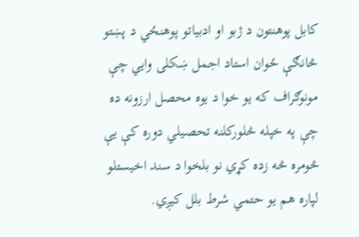کابل پوهنتون د ژبو او ادبیاتو پوهنځي د پښتو څانګې ځوان استاد اجمل ښکلی وايي چې مونوګراف که یو خوا د یوه محصل ارزونه ده چې په خپله څلورکلنه تحصیلي دوره کې یې څومره څه زده کړي نو بلخوا د سند اخيستلو لپاره هم یو حتمي شرط بلل کیږي.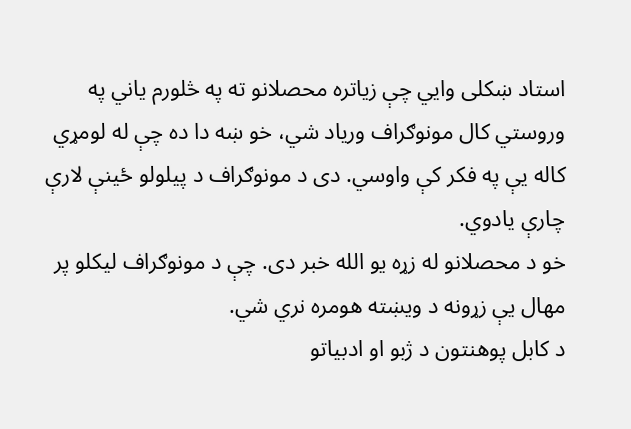استاد ښکلی وايي چې زیاتره محصلانو ته په څلورم یاني په وروستي کال مونوګراف وریاد شي، خو ښه دا ده چې له لومړي کاله یې په فکر کې واوسي. دی د مونوګراف د پيلولو ځينې لارې چارې یادوي.
خو د محصلانو له زړه یو الله خبر دی. چې د مونوګراف لیکلو پر مهال یې زړونه د ويښته هومره نري شي.
د کابل پوهنتون د ژبو او ادبیاتو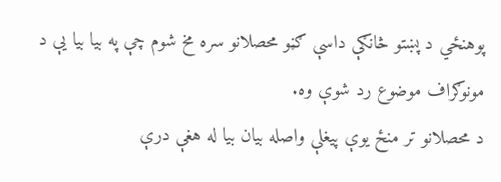پوهنځي د پښتو څانګې داسې ګڼو محصلانو سره مخ شوم چې په بیا بیا يې د مونوګراف موضوع رد شوې وه.
د محصلانو تر منځ یوې پيغلې واصله بیان بیا له هغې درې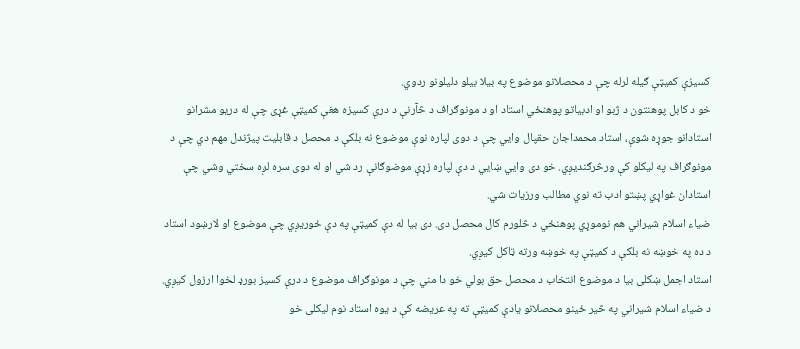کسيزې کمیټې ګیله لرله چې د محصلانو موضوع په بیلا بیلو دلیلونو ردوي.
خو د کابل پوهنتون د ژبو او ادبیاتو پوهنځي استاد او د مونوګراف د څآرنې د درې کسیزه هغې کمیټې غړی چې له دریو مشرانو استادانو جوړه شوې، استاد محمداجان حقپال وايي چې د دوی لپاره نوې موضوع نه بلکې د محصل د قابلیت پيژندل مهم دي چې د مونوګراف په لیکلو کې ورڅرګنديږي. خو دی وايي ښايي د دې لپاره زړې موضوګانې رد شي او له دوی سره لږه سختي وشي چې استادان غواړي پښتو ادب ته نوي مطالب ورزیات شي.
ضياء اسلام شیراني هم نوموړي پوهنځي د څلورم کال محصل دی. دی بیا له دې کمیټې په دې ځوریږي چې موضوع او لارښود استاد د ده په خوښه نه بلکې د کمیټې په خوښه ورته ټاکل کیږي.
استاد اجمل ښکلی بیا د موضوع انتخاب د محصل حق بولي خو دا مني چې د مونوګراف موضوع د درې کسیز بورډ لخوا ارزول کیږي.
د ضياء اسلام شیراني په څير ځينو محصلانو یادې کمیټې ته په عریضه کې د یوه استاد نوم لیکلی خو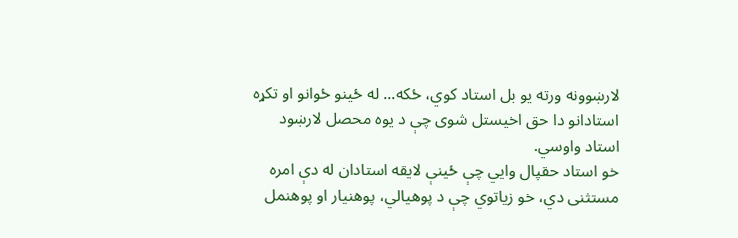لارښوونه ورته یو بل استاد کوي، ځکه... له ځينو ځوانو او تکړه استادانو دا حق اخیستل شوی چې د یوه محصل لارښود استاد واوسي.
خو استاد حقپال وايي چې ځينې لایقه استادان له دې امره مستثنى دي، خو زیاتوي چې د پوهیالي، پوهنیار او پوهنمل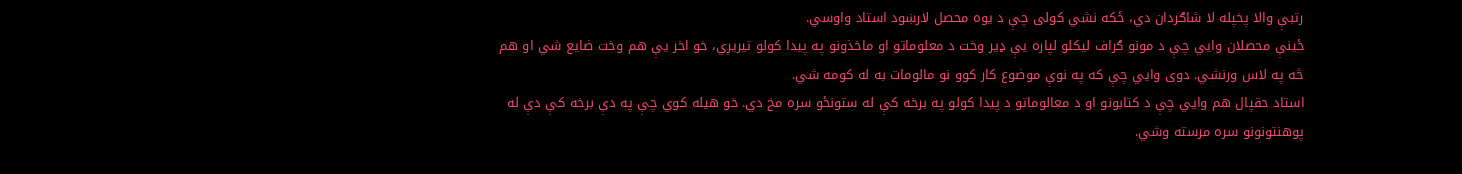رتبې والا پخپله لا شاګردان دي، ځکه نشي کولی چې د یوه محصل لارښود استاد واوسي.
ځينې محصلان وايي چې د مونو ګراف لیکلو لپاره یې ډير وخت د معلوماتو او ماخذونو په پيدا کولو تیريږي، خو اخر یې هم وخت ضایع شي او هم څه په لاس ورنشي. دوی وايي چې که په نوې موضوع کار کوو نو مالومات به له کومه شي.
استاد حقپال هم وايي چې د کتابونو او د معالوماتو د پيدا کولو په برخه کې له ستونځو سره مخ دي. خو هیله کوي چې په دې برخه کې دې له پوهنتونونو سره مرسته وشي.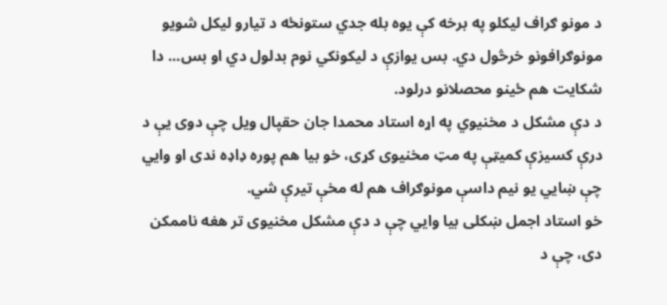د مونو ګراف لیکلو په برخه کې یوه بله جدي ستونځه د تیارو لیکل شویو مونوګرافونو خرڅول دي. بس یوازې د لیکونکي نوم بدلول دي او بس... دا شکایت هم ځینو محصلانو درلود.
د دې مشکل د مخنيوي په اړه استاد محمدا جان حقپال ویل چې دوی یې د درې کسيزې کمیټې په مټ مخنیوی کړی، خو بیا هم پوره ډاډه ندی او وايي چې ښايي یو نیم داسې مونوګراف هم له مخې تیرې شي.
خو استاد اجمل ښکلی بیا وايي چې د دې مشکل مخنيوی تر هغه ناممکن دی، چې د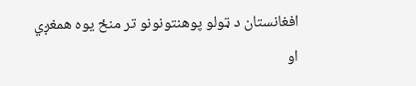افغانستان د ټولو پوهنتونونو تر منځ یوه همغږي او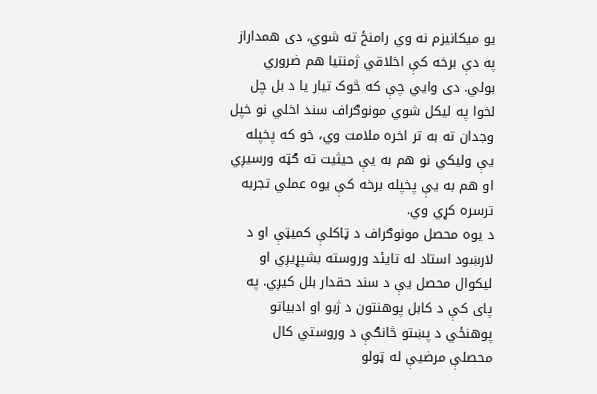یو میکانیزم نه وي رامنځ ته شوي، دی همداراز په دې برخه کې اخلاقي ژمنتیا هم ضروري بولي. دی وايي چې که څوک تیار یا د بل چل لخوا په لیکل شوي مونوګراف سند اخلي نو خپل وجدان ته به تر اخره ملامت وي، خو که پخپله یې وليکي نو هم به يې حیثیت ته ګټه ورسيږي او هم به يې پخپله برخه کې یوه عملي تجربه ترسره کړي وي.
د یوه محصل مونوګراف د ټاکلې کمیټې او د لارښود استاد له تايئد وروسته بشپړیږي او لیکوال محصل یې د سند حقدار بلل کیږي. په پای کې د کابل پوهنتون د ژبو او ادبیاتو پوهنځي د پښتو څانګې د وروستي کال محصلې مرضیې له ټولو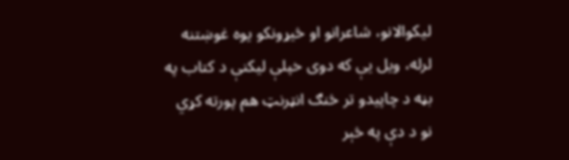لیکوالانو، شاعرانو او څیړونکو یوه غوښتنه لرله، ویل یې که دوی خپلې لیکنې د کتاب په بڼه د چاپيدو تر څنګ انټرنټ هم پورته کړي نو د دې په څېر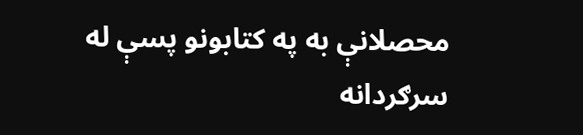محصلانې به په کتابونو پسې له سرګردانه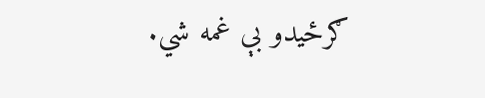ګرځيدو بې غمه شي.